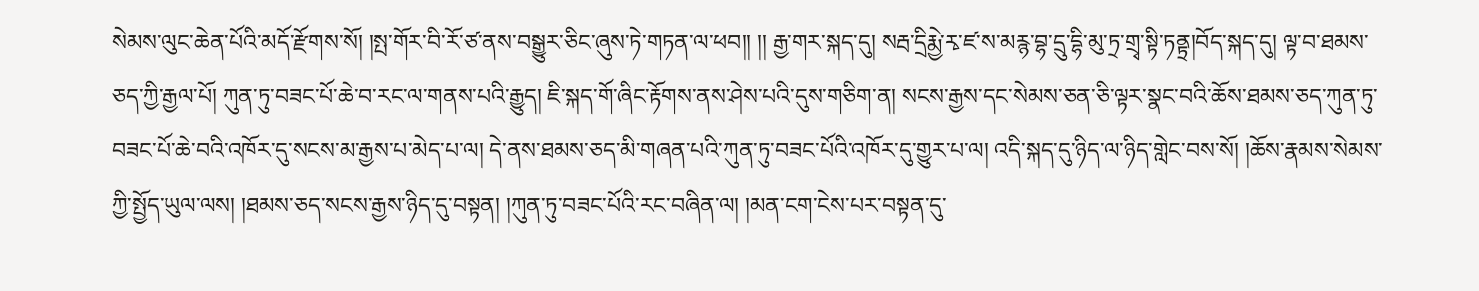སེམས་ལུང་ཆེན་པོའི་མདོ་རྫོགས་སོ། །སྤ་གོར་བི་རོ་ཙ་ནས་བསྒྱུར་ཅིང་ཞུས་ཏེ་གཏན་ལ་ཕབ།། །། རྒྱ་གར་སྐད་དུ། སརྦ་དྲིརྨྱེ་རྭ་ཛ་ས་མརྙ་བྷ་དྲུ་དྷི་མུ་ཏྲ་གྲྭ་སྟི་ཏནྟྲ།བོད་སྐད་དུ། ལྟ་བ་ཐམས་ཅད་ཀྱི་རྒྱལ་པོ། ཀུན་ཏུ་བཟང་པོ་ཆེ་བ་རང་ལ་གནས་པའི་རྒྱུད། ཇི་སྐད་གོ་ཞིང་རྟོགས་ནས་ཤེས་པའི་དུས་གཅིག་ན། སངས་རྒྱས་དང་སེམས་ཅན་ཅི་ལྟར་སྣང་བའི་ཆོས་ཐམས་ཅད་ཀུན་ཏུ་བཟང་པོ་ཆེ་བའི་འཁོར་དུ་སངས་མ་རྒྱས་པ་མེད་པ་ལ། དེ་ནས་ཐམས་ཅད་མི་གཞན་པའི་ཀུན་ཏུ་བཟང་པོའི་འཁོར་དུ་གྱུར་པ་ལ། འདི་སྐད་དུ་ཉིད་ལ་ཉིད་གླེང་བས་སོ། །ཆོས་རྣམས་སེམས་ཀྱི་སྤྱོད་ཡུལ་ལས། །ཐམས་ཅད་སངས་རྒྱས་ཉིད་དུ་བསྟན། །ཀུན་ཏུ་བཟང་པོའི་རང་བཞིན་ལ། །མན་ངག་ངེས་པར་བསྟན་དུ་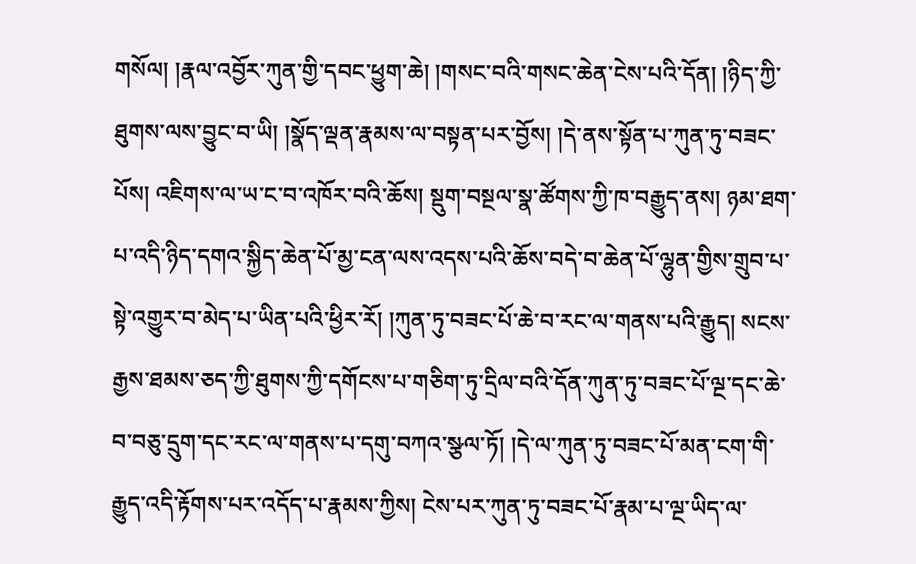གསོལ། །རྣལ་འབྱོར་ཀུན་གྱི་དབང་ཕྱུག་ཆེ། །གསང་བའི་གསང་ཆེན་ངེས་པའི་དོན། །ཉིད་ཀྱི་ཐུགས་ལས་བྱུང་བ་ཡི། །སྣོད་ལྡན་རྣམས་ལ་བསྟན་པར་བྱོས། །དེ་ནས་སྟོན་པ་ཀུན་ཏུ་བཟང་པོས། འཇིགས་ལ་ཡ་ང་བ་འཁོར་བའི་ཆོས། སྡུག་བསྔལ་སྣ་ཚོགས་ཀྱི་ཁ་བརྒྱུད་ནས། ཉམ་ཐག་པ་འདི་ཉིད་དགའ་སྐྱིད་ཆེན་པོ་མྱ་ངན་ལས་འདས་པའི་ཆོས་བདེ་བ་ཆེན་པོ་ལྷུན་གྱིས་གྲུབ་པ་སྟེ་འགྱུར་བ་མེད་པ་ཡིན་པའི་ཕྱིར་རོ། །ཀུན་ཏུ་བཟང་པོ་ཆེ་བ་རང་ལ་གནས་པའི་རྒྱུད། སངས་རྒྱས་ཐམས་ཅད་ཀྱི་ཐུགས་ཀྱི་དགོངས་པ་གཅིག་ཏུ་དྲིལ་བའི་དོན་ཀུན་ཏུ་བཟང་པོ་ལྔ་དང་ཆེ་བ་བཅུ་དྲུག་དང་རང་ལ་གནས་པ་དགུ་བཀའ་སྩལ་ཏོ། །དེ་ལ་ཀུན་ཏུ་བཟང་པོ་མན་ངག་གི་རྒྱུད་འདི་རྟོགས་པར་འདོད་པ་རྣམས་ཀྱིས། ངེས་པར་ཀུན་ཏུ་བཟང་པོ་རྣམ་པ་ལྔ་ཡིད་ལ་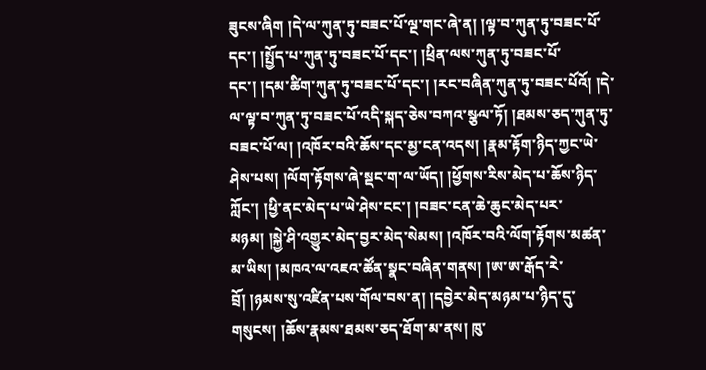ཟུངས་ཞིག །དེ་ལ་ཀུན་ཏུ་བཟང་པོ་ལྔ་གང་ཞེ་ན། །ལྟ་བ་ཀུན་ཏུ་བཟང་པོ་དང་། །སྤྱོད་པ་ཀུན་ཏུ་བཟང་པོ་དང་། །ཕྲིན་ལས་ཀུན་ཏུ་བཟང་པོ་དང་། །དམ་ཚིག་ཀུན་ཏུ་བཟང་པོ་དང་། །རང་བཞིན་ཀུན་ཏུ་བཟང་པོའོ། །དེ་ལ་ལྟ་བ་ཀུན་ཏུ་བཟང་པོ་འདི་སྐད་ཅེས་བཀའ་སྩལ་ཏོ། །ཐམས་ཅད་ཀུན་ཏུ་བཟང་པོ་ལ། །འཁོར་བའི་ཆོས་དང་མྱ་ངན་འདས། །རྣམ་རྟོག་ཉིད་ཀྱང་ཡེ་ཤེས་པས། །ལོག་རྟོགས་ཞེ་སྡང་ག་ལ་ཡོད། །ཕྱོགས་རིས་མེད་པ་ཆོས་ཉིད་ཀློང་། །ཕྱི་ནང་མེད་པ་ཡེ་ཤེས་ངང་། །བཟང་ངན་ཆེ་ཆུང་མེད་པར་མཉམ། །སྐྱེ་ཤི་འགྱུར་མེད་བྱར་མེད་སེམས། །འཁོར་བའི་ལོག་རྟོགས་མཚན་མ་ཡིས། །མཁའ་ལ་འཇའ་ཚོན་སྣང་བཞིན་གནས། །ཨ་ཨ་རྒོད་རེ་བྲོ། །ཉམས་སུ་འཛིན་པས་གོལ་བས་ན། །དབྱེར་མེད་མཉམ་པ་ཉིད་དུ་གསུངས། །ཆོས་རྣམས་ཐམས་ཅད་ཐོག་མ་ནས། ཁུ་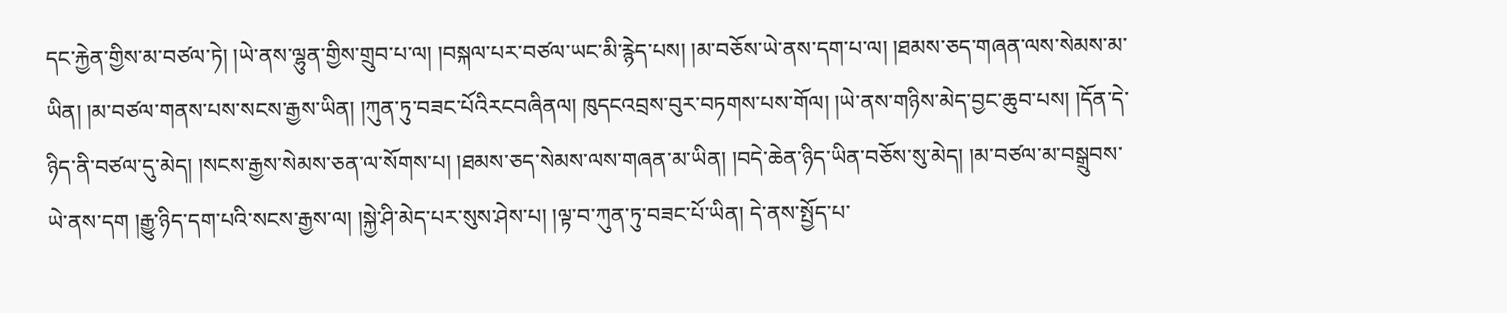དང་རྐྱེན་གྱིས་མ་བཙལ་ཏེ། །ཡེ་ནས་ལྷུན་གྱིས་གྲུབ་པ་ལ། །བསྐལ་པར་བཙལ་ཡང་མི་རྙེད་པས། །མ་བཅོས་ཡེ་ནས་དག་པ་ལ། །ཐམས་ཅད་གཞན་ལས་སེམས་མ་ཡིན། །མ་བཙལ་གནས་པས་སངས་རྒྱས་ཡིན། །ཀུན་ཏུ་བཟང་པོའིརངབཞིནལ། ཁུདངའབྲས་བུར་བཏགས་པས་གོལ། །ཡེ་ནས་གཉིས་མེད་བྱང་ཆུབ་པས། །དོན་དེ་ཉིད་ནི་བཙལ་དུ་མེད། །སངས་རྒྱས་སེམས་ཅན་ལ་སོགས་པ། །ཐམས་ཅད་སེམས་ལས་གཞན་མ་ཡིན། །བདེ་ཆེན་ཉིད་ཡིན་བཅོས་སུ་མེད། །མ་བཙལ་མ་བསྒྲུབས་ཡེ་ནས་དག །རྒྱུ་ཉིད་དག་པའི་སངས་རྒྱས་ལ། །སྐྱེ་ཤི་མེད་པར་སུས་ཤེས་པ། །ལྟ་བ་ཀུན་ཏུ་བཟང་པོ་ཡིན། དེ་ནས་སྤྱོད་པ་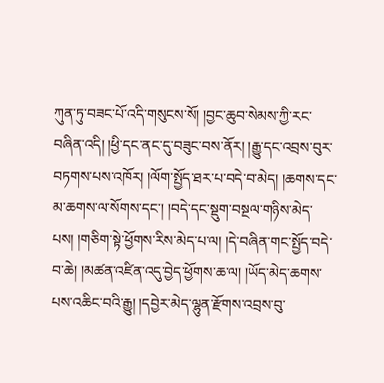ཀུན་ཏུ་བཟང་པོ་འདི་གསུངས་སོ། །བྱང་ཆུབ་སེམས་ཀྱི་རང་བཞིན་འདི། །ཕྱི་དང་ནང་དུ་བཟུང་བས་ནོར། །རྒྱུ་དང་འབྲས་བུར་བཏགས་པས་འཁོར། །ལོག་སྤྱོད་ཐར་པ་བདེ་བ་མེད། །ཆགས་དང་མ་ཆགས་ལ་སོགས་དང་། །བདེ་དང་སྡུག་བསྔལ་གཉིས་མེད་པས། །གཅིག་སྟེ་ཕྱོགས་རིས་མེད་པ་ལ། །དེ་བཞིན་གང་སྤྱོད་བདེ་བ་ཆེ། །མཚན་འཛིན་འདུ་བྱེད་ཕྱོགས་ཆ་ལ། །ཡོད་མེད་ཆགས་པས་འཆིང་བའི་རྒྱུ། །དབྱེར་མེད་ལྷུན་རྫོགས་འབྲས་བུ་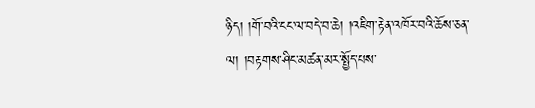ཉིད། །གོ་བའི་ངང་ལ་བདེ་བ་ཆེ། །འཇིག་རྟེན་འཁོར་བའི་ཆོས་ཅན་ལ། །བརྟགས་ཤིང་མཚན་མར་སྤྱོད་པས་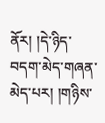ནོར། །དེ་ཉིད་བདག་མེད་གཞན་མེད་པར། །གཉིས་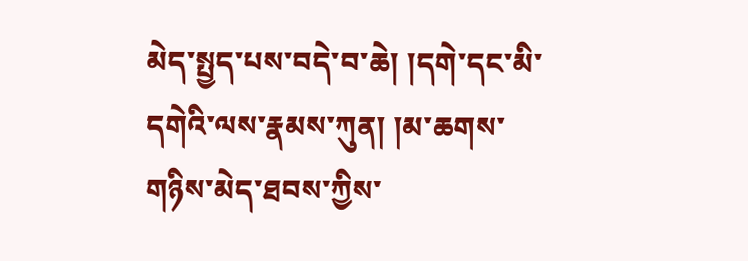མེད་སྤྱད་པས་བདེ་བ་ཆེ། །དགེ་དང་མི་དགེའི་ལས་རྣམས་ཀུན། །མ་ཆགས་གཉིས་མེད་ཐབས་ཀྱིས་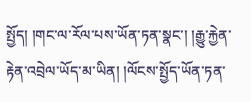སྤྱོད། །གང་ལ་རོལ་པས་ཡོན་ཏན་སྣང་། །རྒྱུ་རྐྱེན་རྟེན་འབྲེལ་ཡོད་མ་ཡིན། །ལོངས་སྤྱོད་ཡོན་ཏན་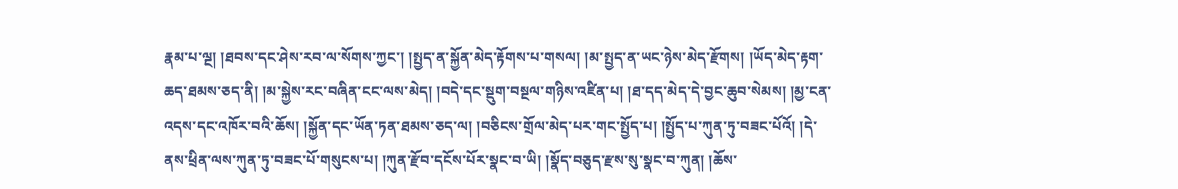རྣམ་པ་ལྔ། །ཐབས་དང་ཤེས་རབ་ལ་སོགས་ཀྱང་། །སྤྱད་ན་སྐྱོན་མེད་རྟོགས་པ་གསལ། །མ་སྤྱད་ན་ཡང་ཉེས་མེད་རྫོགས། །ཡོད་མེད་རྟག་ཆད་ཐམས་ཅད་ནི། །མ་སྐྱེས་རང་བཞིན་ངང་ལས་མེད། །བདེ་དང་སྡུག་བསྔལ་གཉིས་འཛིན་པ། །ཐ་དད་མེད་དེ་བྱང་ཆུབ་སེམས། །མྱ་ངན་འདས་དང་འཁོར་བའི་ཆོས། །སྐྱོན་དང་ཡོན་ཏན་ཐམས་ཅད་ལ། །བཅིངས་གྲོལ་མེད་པར་གང་སྤྱོད་པ། །སྤྱོད་པ་ཀུན་ཏུ་བཟང་པོའོ། །དེ་ནས་ཕྲིན་ལས་ཀུན་ཏུ་བཟང་པོ་གསུངས་པ། །ཀུན་རྫོབ་དངོས་པོར་སྣང་བ་ཡི། །སྣོད་བཅུད་རྫས་སུ་སྣང་བ་ཀུན། །ཆོས་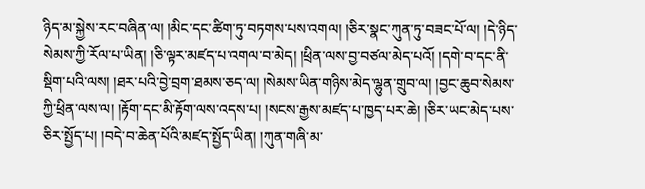ཉིད་མ་སྐྱེས་རང་བཞིན་ལ། །མིང་དང་ཚིག་ཏུ་བཏགས་པས་འགལ། །ཅིར་སྣང་ཀུན་ཏུ་བཟང་པོ་ལ། །དེ་ཉིད་སེམས་ཀྱི་རོལ་པ་ཡིན། །ཅི་ལྟར་མཛད་པ་འགལ་བ་མེད། །ཕྲིན་ལས་བྱ་བཙལ་མེད་པའོ། །དགེ་བ་དང་ནི་སྡིག་པའི་ལས། །ཐར་པའི་བྱེ་བྲག་ཐམས་ཅད་ལ། །སེམས་ཡིན་གཉིས་མེད་ལྷུན་གྲུབ་ལ། །བྱང་ཆུབ་སེམས་ཀྱི་ཕྲིན་ལས་ལ། །རྟོག་དང་མི་རྟོག་ལས་འདས་པ། །སངས་རྒྱས་མཛད་པ་ཁྱད་པར་ཆེ། །ཅིར་ཡང་མེད་པས་ཅིར་སྤྱོད་པ། །བདེ་བ་ཆེན་པོའི་མཛད་སྤྱོད་ཡིན། །ཀུན་གཞི་མ་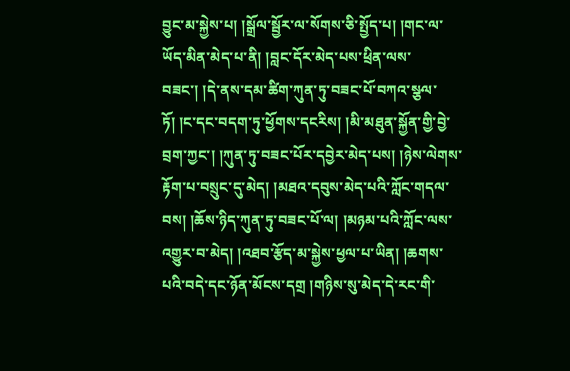བྱུང་མ་སྐྱེས་པ། །སྒྲོལ་སྦྱོར་ལ་སོགས་ཅི་སྤྱོད་པ། །གང་ལ་ཡོད་མིན་མེད་པ་ནི། །བླང་དོར་མེད་པས་ཕྲིན་ལས་བཟང་། །དེ་ནས་དམ་ཚིག་ཀུན་ཏུ་བཟང་པོ་བཀའ་སྩལ་ཏོ། །ང་དང་བདག་ཏུ་ཕྱོགས་དངརིས། །མི་མཐུན་སྐྱོན་གྱི་བྱེ་བྲག་ཀྱང་། །ཀུན་ཏུ་བཟང་པོར་དབྱེར་མེད་པས། །ཉེས་ལེགས་རྟོག་པ་བསྲུང་དུ་མེད། །མཐའ་དབུས་མེད་པའི་ཀློང་གདལ་བས། །ཆོས་ཉིད་ཀུན་ཏུ་བཟང་པོ་ལ། །མཉམ་པའི་ཀློང་ལས་འགྱུར་བ་མེད། །འཐབ་རྩོད་མ་སྐྱེས་ཕྱལ་པ་ཡིན། །ཆགས་པའི་བདེ་དང་ཉོན་མོངས་དགྲ །གཉིས་སུ་མེད་དེ་རང་གི་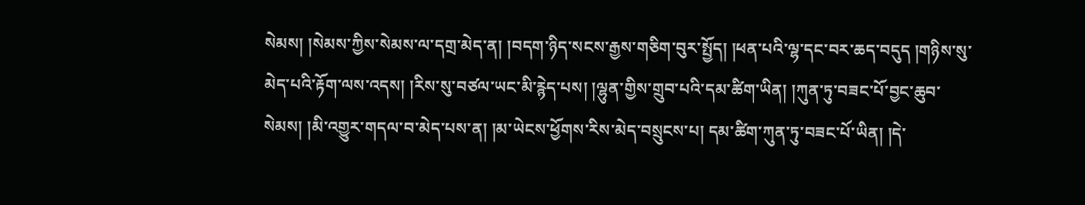སེམས། །སེམས་ཀྱིས་སེམས་ལ་དགྲ་མེད་ན། །བདག་ཉིད་སངས་རྒྱས་གཅིག་བུར་སྤྱོད། །ཕན་པའི་ལྷ་དང་བར་ཆད་བདུད །གཉིས་སུ་མེད་པའི་རྟོག་ལས་འདས། །རིས་སུ་བཙལ་ཡང་མི་རྙེད་པས། །ལྷུན་གྱིས་གྲུབ་པའི་དམ་ཚིག་ཡིན། །ཀུན་ཏུ་བཟང་པོ་བྱང་ཆུབ་སེམས། །མི་འགྱུར་གདལ་བ་མེད་པས་ན། །མ་ཡེངས་ཕྱོགས་རིས་མེད་བསྲུངས་པ། དམ་ཚིག་ཀུན་ཏུ་བཟང་པོ་ཡིན། །དེ་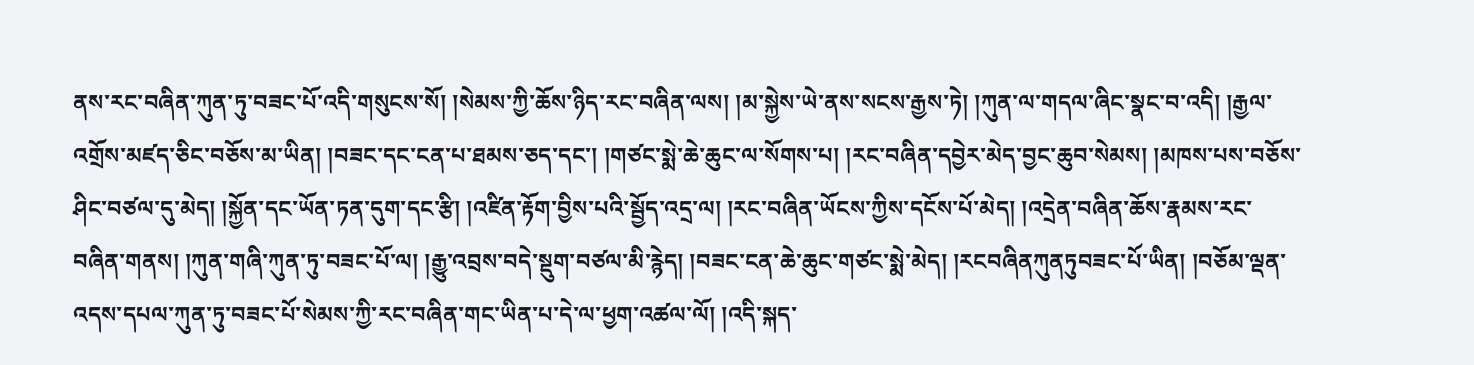ནས་རང་བཞིན་ཀུན་ཏུ་བཟང་པོ་འདི་གསུངས་སོ། །སེམས་ཀྱི་ཆོས་ཉིད་རང་བཞིན་ལས། །མ་སྐྱེས་ཡེ་ནས་སངས་རྒྱས་ཏེ། །ཀུན་ལ་གདལ་ཞིང་སྣང་བ་འདི། །རྒྱལ་འགྲོས་མཛད་ཅིང་བཅོས་མ་ཡིན། །བཟང་དང་ངན་པ་ཐམས་ཅད་དང་། །གཙང་སྨེ་ཆེ་ཆུང་ལ་སོགས་པ། །རང་བཞིན་དབྱེར་མེད་བྱང་ཆུབ་སེམས། །མཁས་པས་བཅོས་ཤིང་བཙལ་དུ་མེད། །སྐྱོན་དང་ཡོན་ཏན་དུག་དང་རྩི། །འཛིན་རྟོག་བྱིས་པའི་སྦྱོད་འདྲ་ལ། །རང་བཞིན་ཡོངས་ཀྱིས་དངོས་པོ་མེད། །འདྲེན་བཞིན་ཆོས་རྣམས་རང་བཞིན་གནས། །ཀུན་གཞི་ཀུན་ཏུ་བཟང་པོ་ལ། །རྒྱུ་འབྲས་བདེ་སྡུག་བཙལ་མི་རྙེད། །བཟང་ངན་ཆེ་ཆུང་གཙང་སྨེ་མེད། །རངབཞིནཀུནཏུབཟང་པོ་ཡིན། །བཅོམ་ལྡན་འདས་དཔལ་ཀུན་ཏུ་བཟང་པོ་སེམས་ཀྱི་རང་བཞིན་གང་ཡིན་པ་དེ་ལ་ཕྱག་འཚལ་ལོ། །འདི་སྐད་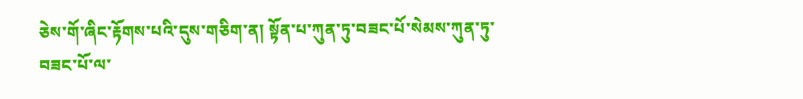ཅེས་གོ་ཞིང་རྟོགས་པའི་དུས་གཅིག་ན། སྟོན་པ་ཀུན་ཏུ་བཟང་པོ་སེམས་ཀུན་ཏུ་བཟང་པོ་ལ་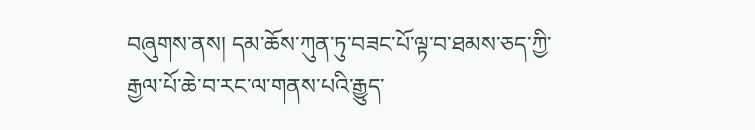བཞུགས་ནས། དམ་ཆོས་ཀུན་ཏུ་བཟང་པོ་ལྟ་བ་ཐམས་ཅད་ཀྱི་རྒྱལ་པོ་ཆེ་བ་རང་ལ་གནས་པའི་རྒྱུད་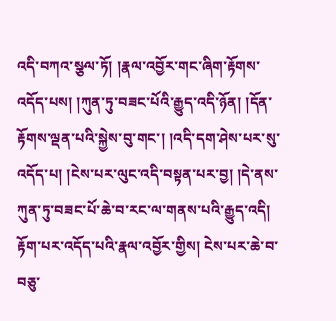འདི་བཀའ་སྩལ་ཏོ། །རྣལ་འབྱོར་གང་ཞིག་རྟོགས་འདོད་པས། །ཀུན་ཏུ་བཟང་པོའི་རྒྱུད་འདི་ཉོན། །དོན་རྟོགས་ལྡན་པའི་སྐྱེས་བུ་གང་། །འདི་དག་ཤེས་པར་སུ་འདོད་པ། །ངེས་པར་ལུང་འདི་བསྟན་པར་བྱ། །དེ་ནས་ཀུན་ཏུ་བཟང་པོ་ཆེ་བ་རང་ལ་གནས་པའི་རྒྱུད་འདི། རྟོག་པར་འདོད་པའི་རྣལ་འབྱོར་གྱིས། ངེས་པར་ཆེ་བ་བཅུ་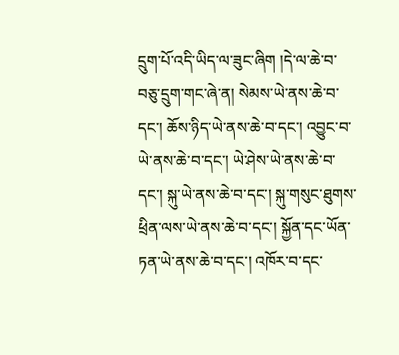དྲུག་པོ་འདི་ཡིད་ལ་ཟུང་ཞིག །དེ་ལ་ཆེ་བ་བཅུ་དྲུག་གང་ཞེ་ན། སེམས་ཡེ་ནས་ཆེ་བ་དང་། ཆོས་ཉིད་ཡེ་ནས་ཆེ་བ་དང་། འབྱུང་བ་ཡེ་ནས་ཆེ་བ་དང་། ཡེ་ཤེས་ཡེ་ནས་ཆེ་བ་དང་། སྐུ་ཡེ་ནས་ཆེ་བ་དང་། སྐུ་གསུང་ཐུགས་ཕྲིན་ལས་ཡེ་ནས་ཆེ་བ་དང་། སྐྱོན་དང་ཡོན་ཏན་ཡེ་ནས་ཆེ་བ་དང་། འཁོར་བ་དང་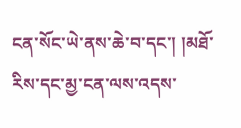ངན་སོང་ཡེ་ནས་ཆེ་བ་དང་། །མཐོ་རིས་དང་མྱ་ངན་ལས་འདས་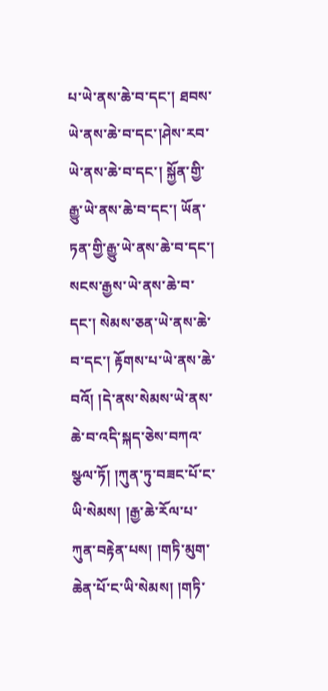པ་ཡེ་ནས་ཆེ་བ་དང་། ཐབས་ཡེ་ནས་ཆེ་བ་དང་།ཤེས་རབ་ཡེ་ནས་ཆེ་བ་དང་། སྐྱོན་གྱི་རྒྱུ་ཡེ་ནས་ཆེ་བ་དང་། ཡོན་ཏན་གྱི་རྒྱུ་ཡེ་ནས་ཆེ་བ་དང་། སངས་རྒྱས་ཡེ་ནས་ཆེ་བ་དང་། སེམས་ཅན་ཡེ་ནས་ཆེ་བ་དང་། རྟོགས་པ་ཡེ་ནས་ཆེ་བའོ། །དེ་ནས་སེམས་ཡེ་ནས་ཆེ་བ་འདི་སྐད་ཅེས་བཀའ་སྩལ་ཏོ། །ཀུན་ཏུ་བཟང་པོ་ང་ཡི་སེམས། །རྒྱ་ཆེ་རོལ་པ་ཀུན་བརྟེན་པས། །གཏི་མུག་ཆེན་པོ་ང་ཡི་སེམས། །གཏི་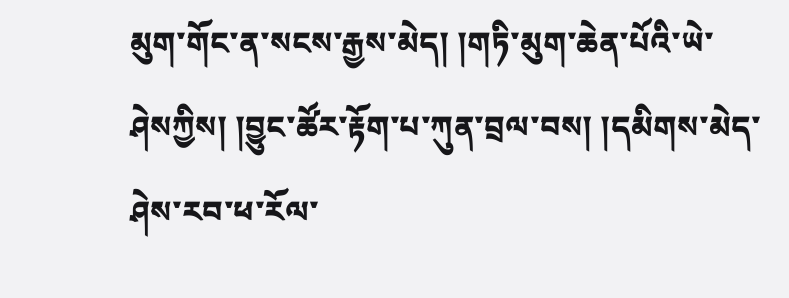མུག་གོང་ན་སངས་རྒྱས་མེད། །གཏི་མུག་ཆེན་པོའི་ཡེ་ཤེསཀྱིས། །བྱུང་ཚོར་རྟོག་པ་ཀུན་བྲལ་བས། །དམིགས་མེད་ཤེས་རབ་ཕ་རོལ་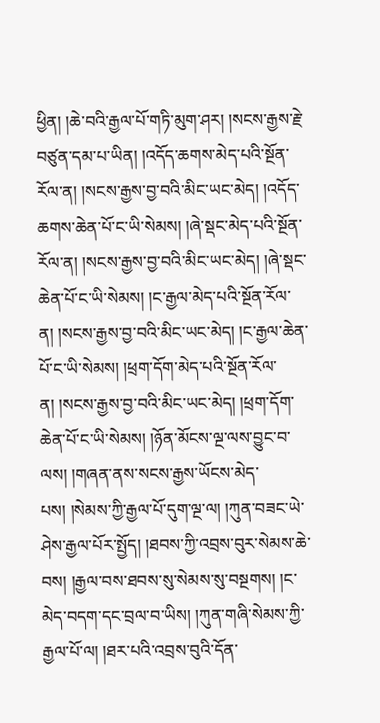ཕྱིན། །ཆེ་བའི་རྒྱལ་པོ་གཏི་མུག་ཤར། །སངས་རྒྱས་རྗེ་བཙུན་དམ་པ་ཡིན། །འདོད་ཆགས་མེད་པའི་སྔོན་རོལ་ན། །སངས་རྒྱས་བྱ་བའི་མིང་ཡང་མེད། །འདོད་ཆགས་ཆེན་པོ་ང་ཡི་སེམས། །ཞེ་སྡང་མེད་པའི་སྔོན་རོལ་ན། །སངས་རྒྱས་བྱ་བའི་མིང་ཡང་མེད། །ཞེ་སྡང་ཆེན་པོ་ང་ཡི་སེམས། །ང་རྒྱལ་མེད་པའི་སྔོན་རོལ་ན། །སངས་རྒྱས་བྱ་བའི་མིང་ཡང་མེད། །ང་རྒྱལ་ཆེན་པོ་ང་ཡི་སེམས། །ཕྲག་དོག་མེད་པའི་སྔོན་རོལ་ན། །སངས་རྒྱས་བྱ་བའི་མིང་ཡང་མེད། །ཕྲག་དོག་ཆེན་པོ་ང་ཡི་སེམས། །ཉོན་མོངས་ལྔ་ལས་བྱུང་བ་ལས། །གཞན་ནས་སངས་རྒྱས་ཡོངས་མེད་པས། །སེམས་ཀྱི་རྒྱལ་པོ་དུག་ལྔ་ལ། །ཀུན་བཟང་ཡེ་ཤེས་རྒྱལ་པོར་སྤྱོད། །ཐབས་ཀྱི་འབྲས་བུར་སེམས་ཆེ་བས། །རྒྱལ་བས་ཐབས་སུ་སེམས་སུ་བསྔགས། །ང་མེད་བདག་དང་བྲལ་བ་ཡིས། །ཀུན་གཞི་སེམས་ཀྱི་རྒྱལ་པོ་ལ། །ཐར་པའི་འབྲས་བུའི་དོན་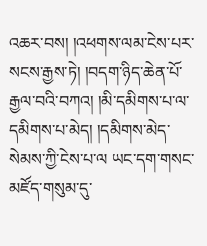འཆར་བས། །འཕགས་ལམ་ངེས་པར་སངས་རྒྱས་ཏེ། །བདག་ཉིད་ཆེན་པོ་རྒྱལ་བའི་བཀའ། །མི་དམིགས་པ་ལ་དམིགས་པ་མེད། །དམིགས་མེད་སེམས་ཀྱི་ངེས་པ་ལ ཡང་དག་གསང་མཛོད་གསུམ་དུ་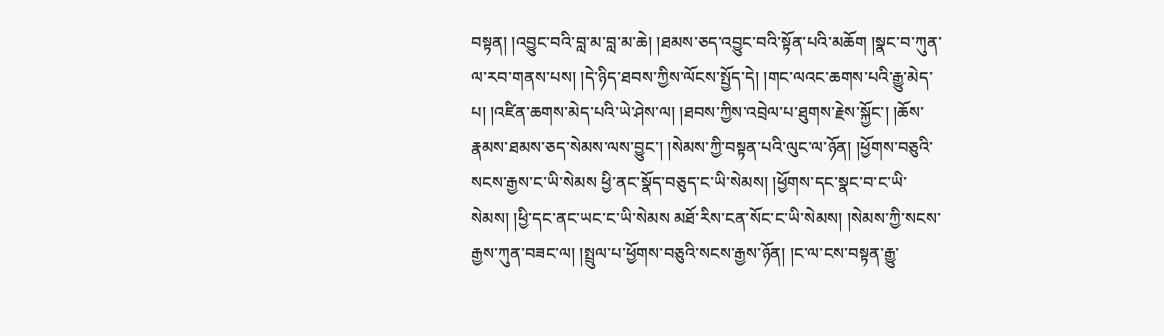བསྟན། །འབྱུང་བའི་བླ་མ་བླ་མ་ཆེ། །ཐམས་ཅད་འབྱུང་བའི་སྟོན་པའི་མཆོག །སྣང་བ་ཀུན་ལ་རབ་གནས་པས། །དེ་ཉིད་ཐབས་ཀྱིས་ལོངས་སྤྱོད་དེ། །གང་ལའང་ཆགས་པའི་རྒྱུ་མེད་པ། །འཛིན་ཆགས་མེད་པའི་ཡེ་ཤེས་ལ། །ཐབས་ཀྱིས་འབྲེལ་པ་ཐུགས་རྗེས་སྐྱོང་། །ཆོས་རྣམས་ཐམས་ཅད་སེམས་ལས་བྱུང་། །སེམས་ཀྱི་བསྟན་པའི་ལུང་ལ་ཉོན། །ཕྱོགས་བཅུའི་སངས་རྒྱས་ང་ཡི་སེམས ཕྱི་ནང་སྣོད་བཅུད་ང་ཡི་སེམས། །ཕྱོགས་དང་སྣང་བ་ང་ཡི་སེམས། །ཕྱི་དང་ནང་ཡང་ང་ཡི་སེམས མཐོ་རིས་ངན་སོང་ང་ཡི་སེམས། །སེམས་ཀྱི་སངས་རྒྱས་ཀུན་བཟང་ལ། །སྤྲུལ་པ་ཕྱོགས་བཅུའི་སངས་རྒྱས་ཉོན། །ང་ལ་ངས་བསྟན་རྒྱུ་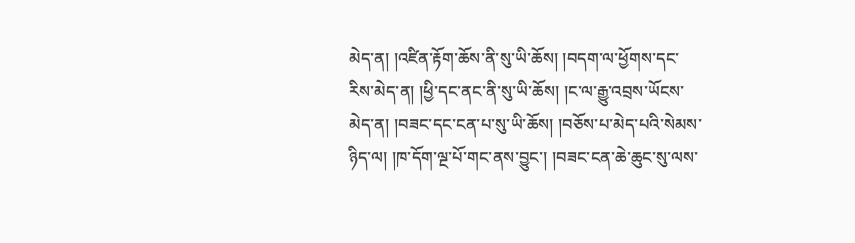མེད་ན། །འཛིན་རྟོག་ཆོས་ནི་སུ་ཡི་ཆོས། །བདག་ལ་ཕྱོགས་དང་རིས་མེད་ན། །ཕྱི་དང་ནང་ནི་སུ་ཡི་ཆོས། །ང་ལ་རྒྱུ་འབྲས་ཡོངས་མེད་ན། །བཟང་དང་ངན་པ་སུ་ཡི་ཆོས། །བཅོས་པ་མེད་པའི་སེམས་ཉིད་ལ། །ཁ་དོག་ལྔ་པོ་གང་ནས་བྱུང་། །བཟང་ངན་ཆེ་ཆུང་སུ་ལས་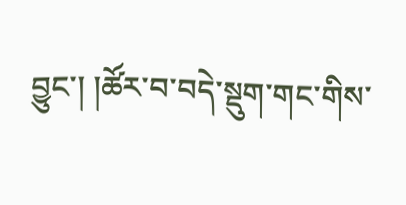བྱུང་། །ཚོར་བ་བདེ་སྡུག་གང་གིས་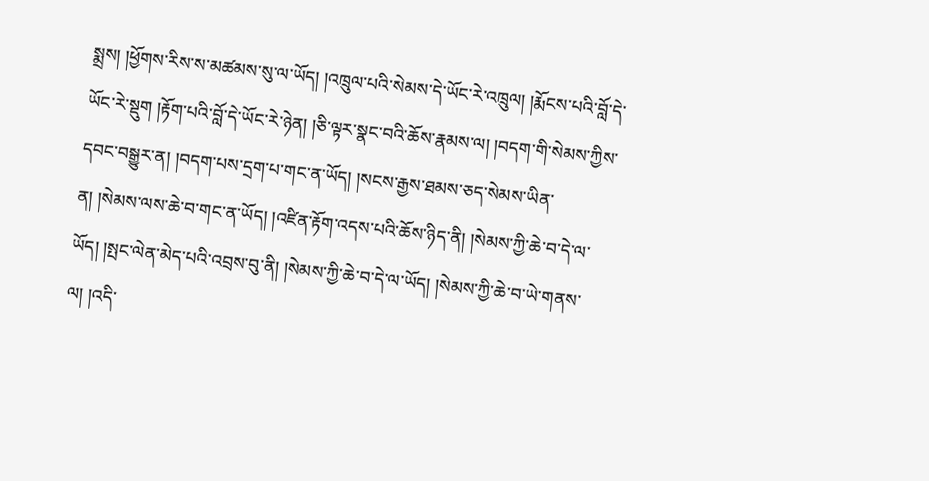སྨྲས། །ཕྱོགས་རིས་ས་མཚམས་སུ་ལ་ཡོད། །འཁྲུལ་པའི་སེམས་དེ་ཡོང་རེ་འཁྲུལ། །རྨོངས་པའི་བློ་དེ་ཡོང་རེ་སྡུག །རྟོག་པའི་བློ་དེ་ཡོང་རེ་ཉེན། །ཅི་ལྟར་སྣང་བའི་ཆོས་རྣམས་ལ། །བདག་གི་སེམས་ཀྱིས་དབང་བསྒྱུར་ན། །བདག་པས་དྲག་པ་གང་ན་ཡོད། །སངས་རྒྱས་ཐམས་ཅད་སེམས་ཡིན་ན། །སེམས་ལས་ཆེ་བ་གང་ན་ཡོད། །འཛིན་རྟོག་འདས་པའི་ཆོས་ཉིད་ནི། །སེམས་ཀྱི་ཆེ་བ་དེ་ལ་ཡོད། །སྤང་ལེན་མེད་པའི་འབྲས་བུ་ནི། །སེམས་ཀྱི་ཆེ་བ་དེ་ལ་ཡོད། །སེམས་ཀྱི་ཆེ་བ་ཡེ་གནས་ལ། །འདི་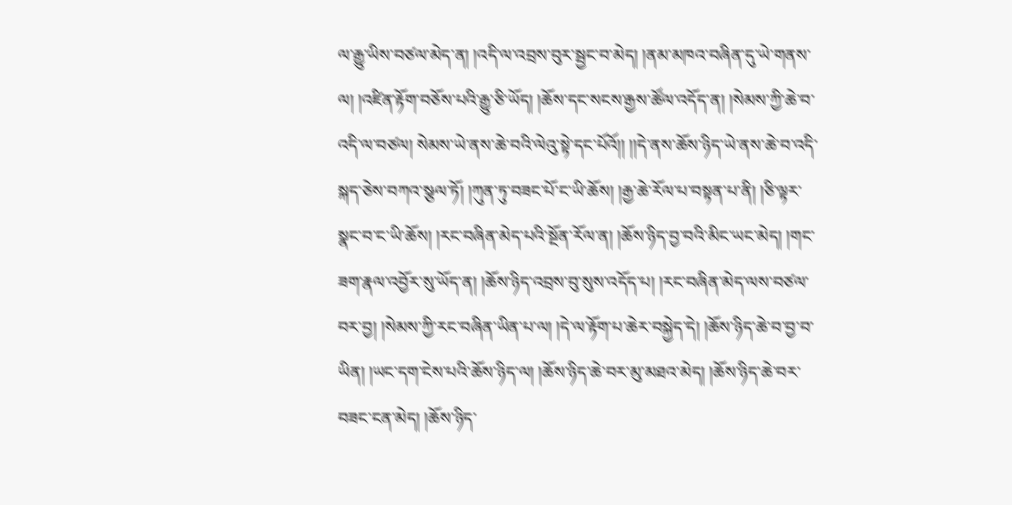ལ་རྒྱུ་ཡིས་བཙལ་མེད་ན། །འདི་ལ་འབྲས་བུར་སྦྱང་བ་མེད། །ནམ་མཁའ་བཞིན་དུ་ཡེ་གནས་ལ། །འཛིན་རྟོག་བཅོས་པའི་རྒྱུ་ཅི་ཡོད། །ཆོས་དང་སངས་རྒྱས་ཚོལ་འདོད་ན། །སེམས་ཀྱི་ཆེ་བ་འདི་ལ་བཙལ། སེམས་ཡེ་ནས་ཆེ་བའི་ལེའུ་སྟེ་དང་པོའོ།། །།དེ་ནས་ཆོས་ཉིད་ཡེ་ནས་ཆེ་བ་འདི་སྐད་ཅེས་བཀའ་སྩལ་ཏོ། །ཀུན་ཏུ་བཟང་པོ་ང་ཡི་ཆོས། །རྒྱ་ཆེ་རོལ་པ་བསྟན་པ་ནི། །ཅི་ལྟར་སྣང་བ་ང་ཡི་ཆོས། །རང་བཞིན་མེད་པའི་སྔོན་རོལ་ན། །ཆོས་ཉིད་བྱ་བའི་མིང་ཡང་མེད། །གང་ཟག་རྣལ་འབྱོར་སུ་ཡོད་ན། །ཆོས་ཉིད་འབྲས་བུ་སུས་འདོད་པ། །རང་བཞིན་མེད་ལས་བཙལ་བར་བྱ། །སེམས་ཀྱི་རང་བཞིན་ཡིན་པ་ལ། །དེ་ལ་རྟོག་པ་ཆེར་བསྐྱེད་དེ། །ཆོས་ཉིད་ཆེ་བ་བྱ་བ་ཡིན། །ཡང་དག་ངེས་པའི་ཆོས་ཉིད་ལ། །ཆོས་ཉིད་ཆེ་བར་མུ་མཐའ་མེད། །ཆོས་ཉིད་ཆེ་བར་བཟང་ངན་མེད། །ཆོས་ཉིད་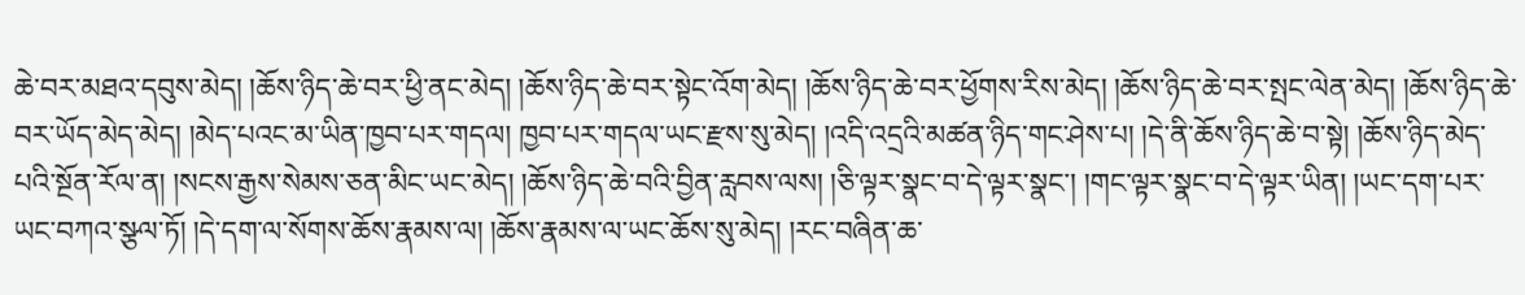ཆེ་བར་མཐའ་དབུས་མེད། །ཆོས་ཉིད་ཆེ་བར་ཕྱི་ནང་མེད། །ཆོས་ཉིད་ཆེ་བར་སྟེང་འོག་མེད། །ཆོས་ཉིད་ཆེ་བར་ཕྱོགས་རིས་མེད། །ཆོས་ཉིད་ཆེ་བར་སྤང་ལེན་མེད། །ཆོས་ཉིད་ཆེ་བར་ཡོད་མེད་མེད། །མེད་པའང་མ་ཡིན་ཁྱབ་པར་གདལ། ཁྱབ་པར་གདལ་ཡང་རྫས་སུ་མེད། །འདི་འདྲའི་མཚན་ཉིད་གང་ཤེས་པ། །དེ་ནི་ཆོས་ཉིད་ཆེ་བ་སྟེ། །ཆོས་ཉིད་མེད་པའི་སྔོན་རོལ་ན། །སངས་རྒྱས་སེམས་ཅན་མིང་ཡང་མེད། །ཆོས་ཉིད་ཆེ་བའི་བྱིན་རླབས་ལས། །ཅི་ལྟར་སྣང་བ་དེ་ལྟར་སྣང་། །གང་ལྟར་སྣང་བ་དེ་ལྟར་ཡིན། །ཡང་དག་པར་ཡང་བཀའ་སྩལ་ཏོ། །དེ་དག་ལ་སོགས་ཆོས་རྣམས་ལ། །ཆོས་རྣམས་ལ་ཡང་ཆོས་སུ་མེད། །རང་བཞིན་ཆ་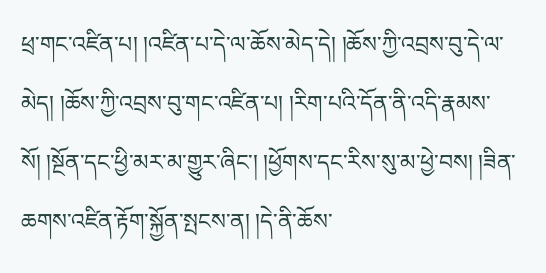ཕྲ་གང་འཛིན་པ། །འཛིན་པ་དེ་ལ་ཆོས་མེད་དེ། །ཆོས་ཀྱི་འབྲས་བུ་དེ་ལ་མེད། །ཆོས་ཀྱི་འབྲས་བུ་གང་འཛིན་པ། །རིག་པའི་དོན་ནི་འདི་རྣམས་སོ། །སྔོན་དང་ཕྱི་མར་མ་གྱུར་ཞིང་། །ཕྱོགས་དང་རིས་སུ་མ་ཕྱེ་བས། །ཟིན་ཆགས་འཛིན་རྟོག་སྐྱོན་སྤངས་ན། །དེ་ནི་ཆོས་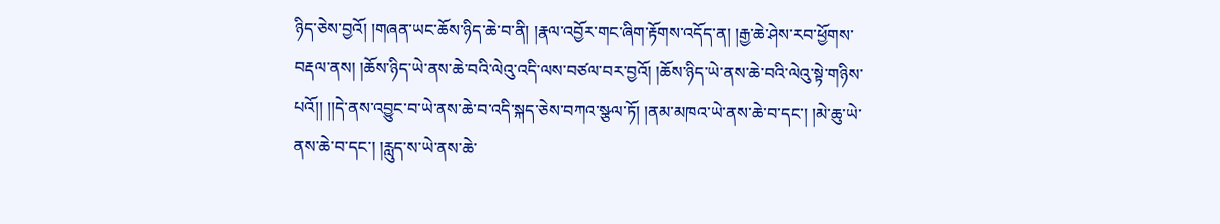ཉིད་ཅེས་བྱའོ། །གཞན་ཡང་ཆོས་ཉིད་ཆེ་བ་ནི། །རྣལ་འབྱོར་གང་ཞིག་རྟོགས་འདོད་ན། །རྒྱ་ཆེ་ཤེས་རབ་ཕྱོགས་བརྡལ་ནས། །ཆོས་ཉིད་ཡེ་ནས་ཆེ་བའི་ལེའུ་འདི་ལས་བཙལ་བར་བྱའོ། །ཆོས་ཉིད་ཡེ་ནས་ཆེ་བའི་ལེའུ་སྟེ་གཉིས་པའོ།། །།དེ་ནས་འབྱུང་བ་ཡེ་ནས་ཆེ་བ་འདི་སྐད་ཅེས་བཀའ་སྩལ་ཏོ། །ནམ་མཁའ་ཡེ་ནས་ཆེ་བ་དང་། །མེ་ཆུ་ཡེ་ནས་ཆེ་བ་དང་། །རླུད་ས་ཡེ་ནས་ཆེ་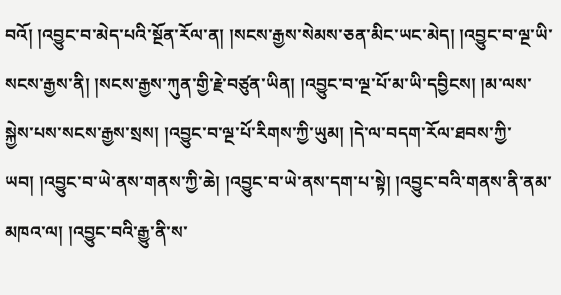བའོ། །འབྱུང་བ་མེད་པའི་སྔོན་རོལ་ན། །སངས་རྒྱས་སེམས་ཅན་མིང་ཡང་མེད། །འབྱུང་བ་ལྔ་ཡི་སངས་རྒྱས་ནི། །སངས་རྒྱས་ཀུན་གྱི་རྗེ་བཙུན་ཡིན། །འབྱུང་བ་ལྔ་པོ་མ་ཡི་དབྱིངས། །མ་ལས་སྐྱེས་པས་སངས་རྒྱས་སྲས། །འབྱུང་བ་ལྔ་པོ་རིགས་ཀྱི་ཡུམ། །དེ་ལ་བདག་རོལ་ཐབས་ཀྱི་ཡབ། །འབྱུང་བ་ཡེ་ནས་གནས་ཀྱི་ཆེ། །འབྱུང་བ་ཡེ་ནས་དག་པ་སྟེ། །འབྱུང་བའི་གནས་ནི་ནམ་མཁའ་ལ། །འབྱུང་བའི་རྒྱུ་ནི་ས་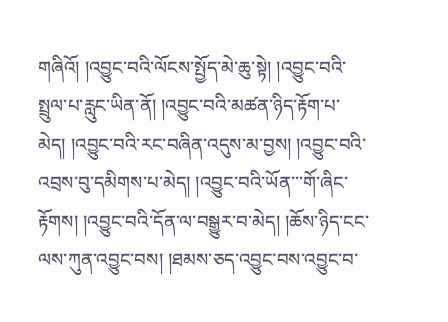གཞིའོ། །འབྱུང་བའི་ལོངས་སྤྱོད་མེ་ཆུ་སྟེ། །འབྱུང་བའི་སྤྲུལ་པ་རླུང་ཡིན་ནོ། །འབྱུང་བའི་མཚན་ཉིད་རྟོག་པ་མེད། །འབྱུང་བའི་རང་བཞིན་འདུས་མ་བྱས། །འབྱུང་བའི་འབྲས་བུ་དམིགས་པ་མེད། །འབྱུང་བའི་ཡོན་་་གོ་ཞིང་རྟོགས། །འབྱུང་བའི་དོན་ལ་བསྒྱུར་བ་མེད། །ཆོས་ཉིད་ངང་ལས་ཀུན་འབྱུང་བས། །ཐམས་ཅད་འབྱུང་བས་འབྱུང་བ་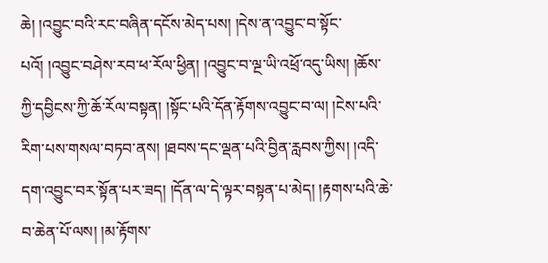ཆེ། །འབྱུང་བའི་རང་བཞིན་དངོས་མེད་པས། །དེས་ན་འབྱུང་བ་སྟོང་པའོ། །འབྱུང་བཤེས་རབ་ཕ་རོལ་ཕྱིན། །འབྱུང་བ་ལྔ་ཡི་འཕྲོ་འདུ་ཡིས། །ཆོས་ཀྱི་དབྱིངས་ཀྱི་ཆོ་རོལ་བསྟན། །སྟོང་པའི་དོན་རྟོགས་འབྱུང་བ་ལ། །ངེས་པའི་རིག་པས་གསལ་བཏབ་ནས། །ཐབས་དང་ལྡན་པའི་བྱིན་རླབས་ཀྱིས། །འདི་དག་འབྱུང་བར་སྟོན་པར་ཟད། །དོན་ལ་དེ་ལྟར་བསྟན་པ་མེད། །རྟགས་པའི་ཆེ་བ་ཆེན་པོ་ལས། །མ་རྟོགས་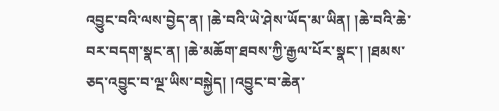འབྱུང་བའི་ལས་བྱེད་ན། །ཆེ་བའི་ཡེ་ཤེས་ཡོད་མ་ཡིན། །ཆེ་བའི་ཆེ་བར་བདག་སྣང་ན། །ཆེ་མཆོག་ཐབས་ཀྱི་རྒྱལ་པོར་སྣང་། །ཐམས་ཅད་འབྱུང་བ་ལྔ་ཡིས་བསྐྱེད། །འབྱུང་བ་ཆེན་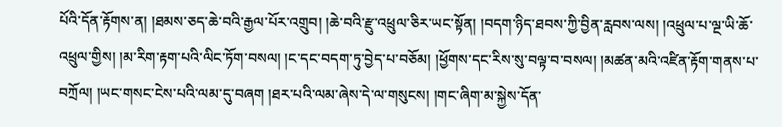པོའི་དོན་རྟོགས་ན། །ཐམས་ཅད་ཆེ་བའི་རྒྱལ་པོར་འགྲུབ། །ཆེ་བའི་རྫུ་འཕྲུལ་ཅིར་ཡང་སྟོན། །བདག་ཉིད་ཐབས་ཀྱི་བྱིན་རླབས་ལས། །འཕྲུལ་པ་ལྔ་ཡི་ཆོ་འཕྲུལ་གྱིས། །མ་རིག་རྟག་པའི་ལིང་ཏོག་བསལ། །ང་དང་བདག་ཏུ་བྱེད་པ་བཅོམ། །ཕྱོགས་དང་རིས་སུ་བལྟ་བ་བསལ། །མཚན་མའི་འཛིན་རྟོག་གནས་པ་བཀྲོལ། །ཡང་གསང་ངེས་པའི་ལམ་དུ་བཞག །ཐར་པའི་ལམ་ཞེས་དེ་ལ་གསུངས། །གང་ཞིག་མ་སྐྱེས་དོན་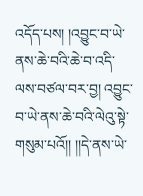འདོད་པས། །འབྱུང་བ་ཡེ་ནས་ཆེ་བའི་ཆེ་བ་འདི་ལས་བཙལ་བར་བྱ། འབྱུང་བ་ཡེ་ནས་ཆེ་བའི་ལེའུ་སྟེ་གསུམ་པའོ།། །།དེ་ནས་ཡེ་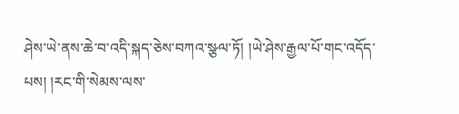ཤེས་ཡེ་ནས་ཆེ་བ་འདི་སྐད་ཅེས་བཀའ་སྩལ་ཏོ། །ཡེ་ཤེས་རྒྱལ་པོ་གང་འདོད་པས། །རང་གི་སེམས་ལས་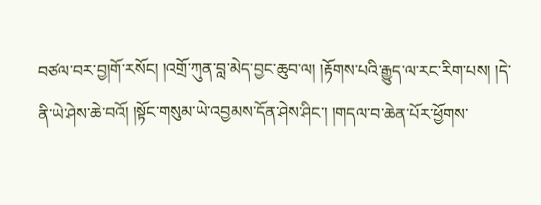བཙལ་བར་བྱ།གོ་རསོང། །འགྲོ་ཀུན་བླ་མེད་བྱང་ཆུབ་ལ། །རྟོགས་པའི་རྒྱུད་ལ་རང་རིག་པས། །དེ་ནི་ཡེ་ཤེས་ཆེ་བའོ། །སྟོང་གསུམ་ཡེ་འབྱམས་དོན་ཤེས་ཤིང་། །གདལ་བ་ཆེན་པོར་ཕྱོགས་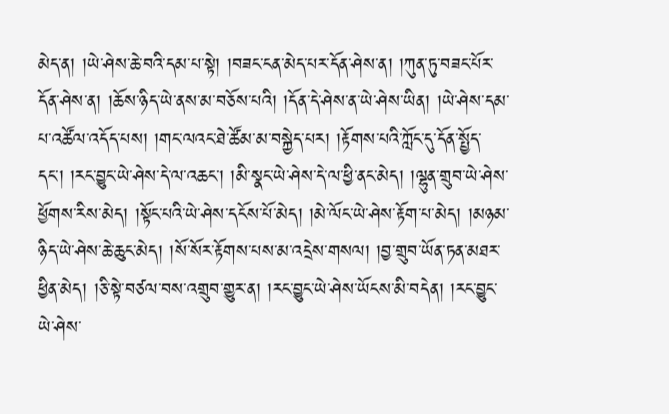མེད་ན། །ཡེ་ཤེས་ཆེ་བའི་དམ་པ་སྟེ། །བཟང་ངན་མེད་པར་དོན་ཤེས་ན། །ཀུན་ཏུ་བཟང་པོར་དོན་ཤེས་ན། །ཆོས་ཉིད་ཡེ་ནས་མ་བཅོས་པའི། །དོན་དེ་ཤེས་ན་ཡེ་ཤེས་ཡིན། །ཡེ་ཤེས་དམ་པ་འཚོལ་འདོད་པས། །གང་ལའང་ཐེ་ཚོམ་མ་བསྐྱེད་པར། །རྟོགས་པའི་ཀློང་དུ་དོན་སྤྱོད་དང་། །རང་བྱུང་ཡེ་ཤེས་དེ་ལ་འཆང་། །མི་སྣང་ཡེ་ཤེས་དེ་ལ་ཕྱི་ནང་མེད། །ལྷུན་གྲུབ་ཡེ་ཤེས་ཕྱོགས་རིས་མེད། །སྟོང་པའི་ཡེ་ཤེས་དངོས་པོ་མེད། །མེ་ལོང་ཡེ་ཤེས་རྟོག་པ་མེད། །མཉམ་ཉིད་ཡེ་ཤེས་ཆེ་ཆུང་མེད། །སོ་སོར་རྟོགས་པས་མ་འདྲེས་གསལ། །བྱ་གྲུབ་ཡོན་ཏན་མཐར་ཕྱིན་མེད། །ཅི་སྟེ་བཙལ་བས་འགྲུབ་གྱུར་ན། །རང་བྱུང་ཡེ་ཤེས་ཡོངས་མི་བདེན། །རང་བྱུང་ཡེ་ཤེས་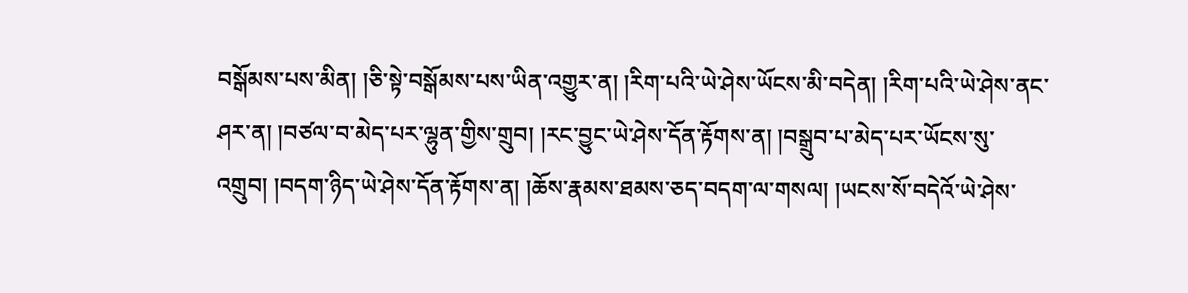བསྒོམས་པས་མིན། །ཅི་སྟེ་བསྒོམས་པས་ཡིན་འགྱུར་ན། །རིག་པའི་ཡེ་ཤེས་ཡོངས་མི་བདེན། །རིག་པའི་ཡེ་ཤེས་ནང་ཤར་ན། །བཙལ་བ་མེད་པར་ལྷུན་གྱིས་གྲུབ། །རང་བྱུང་ཡེ་ཤེས་དོན་རྟོགས་ན། །བསྒྲུབ་པ་མེད་པར་ཡོངས་སུ་འགྲུབ། །བདག་ཉིད་ཡེ་ཤེས་དོན་རྟོགས་ན། །ཆོས་རྣམས་ཐམས་ཅད་བདག་ལ་གསལ། །ཡངས་སོ་བདེའོ་ཡེ་ཤེས་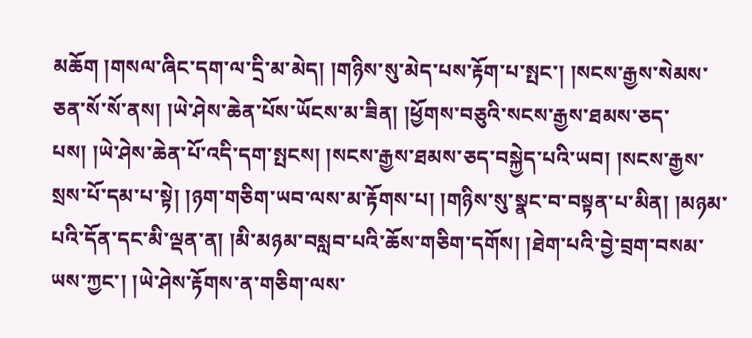མཆོག །གསལ་ཞིང་དག་ལ་དྲི་མ་མེད། །གཉིས་སུ་མེད་པས་རྟོག་པ་སྤང་། །སངས་རྒྱས་སེམས་ཅན་སོ་སོ་ནས། །ཡེ་ཤེས་ཆེན་པོས་ཡོངས་མ་ཟིན། །ཕྱོགས་བཅུའི་སངས་རྒྱས་ཐམས་ཅད་པས། །ཡེ་ཤེས་ཆེན་པོ་འདི་དག་སྤངས། །སངས་རྒྱས་ཐམས་ཅད་བསྐྱེད་པའི་ཡབ། །སངས་རྒྱས་སྲས་པོ་དམ་པ་སྟེ། །ཉག་གཅིག་ཡབ་ལས་མ་རྟོགས་པ། །གཉིས་སུ་སྣང་བ་བསྟན་པ་མིན། །མཉམ་པའི་དོན་དང་མི་ལྡན་ན། །མི་མཉམ་བསླབ་པའི་ཆོས་གཅིག་དགོས། །ཐེག་པའི་བྱེ་བྲག་བསམ་ཡས་ཀྱང་། །ཡེ་ཤེས་རྟོགས་ན་གཅིག་ལས་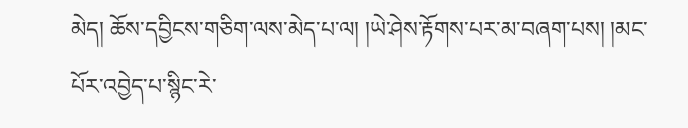མེད། ཆོས་དབྱིངས་གཅིག་ལས་མེད་པ་ལ། །ཡེ་ཤེས་རྟོགས་པར་མ་བཞག་པས། །མང་པོར་འབྱེད་པ་སྙིང་རེ་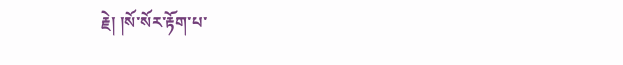རྗེ། །སོ་སོར་རྟོག་པ་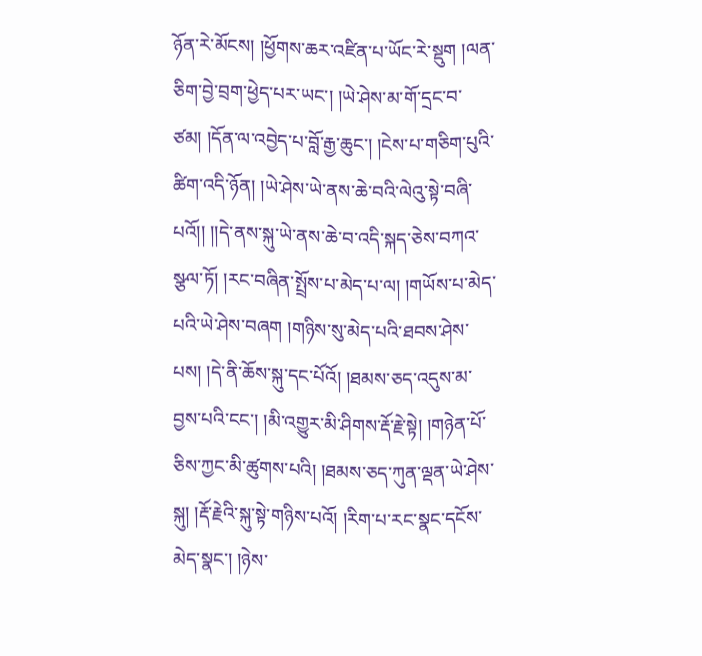ཉོན་རེ་མོངས། །ཕྱོགས་ཆར་འཛིན་པ་ཡོང་རེ་སྡུག །ལན་ཅིག་བྱེ་བྲག་ཕྱེད་པར་ཡང་། །ཡེ་ཤེས་མ་གོ་དྲང་བ་ཙམ། །དོན་ལ་འབྱེད་པ་བློ་རྒྱ་ཆུང་། །ངེས་པ་གཅིག་པུའི་ཚིག་འདི་ཉོན། །ཡེ་ཤེས་ཡེ་ནས་ཆེ་བའི་ལེའུ་སྟེ་བཞི་པའོ།། །།དེ་ནས་སྐུ་ཡེ་ནས་ཆེ་བ་འདི་སྐད་ཅེས་བཀའ་སྩལ་ཏོ། །རང་བཞིན་སྤྲོས་པ་མེད་པ་ལ། །གཡོས་པ་མེད་པའི་ཡེ་ཤེས་བཞག །གཉིས་སུ་མེད་པའི་ཐབས་ཤེས་པས། །དེ་ནི་ཆོས་སྐུ་དང་པོའོ། །ཐམས་ཅད་འདུས་མ་བྱས་པའི་ངང་། །མི་འགྱུར་མི་ཤིགས་རྡོ་རྗེ་སྟེ། །གཉེན་པོ་ཅིས་ཀྱང་མི་ཚུགས་པའི། །ཐམས་ཅད་ཀུན་ལྡན་ཡེ་ཤེས་སྐུ། །རྡོ་རྗེའི་སྐུ་སྟེ་གཉིས་པའོ། །རིག་པ་རང་སྣང་དངོས་མེད་སྣང་། །ཉེས་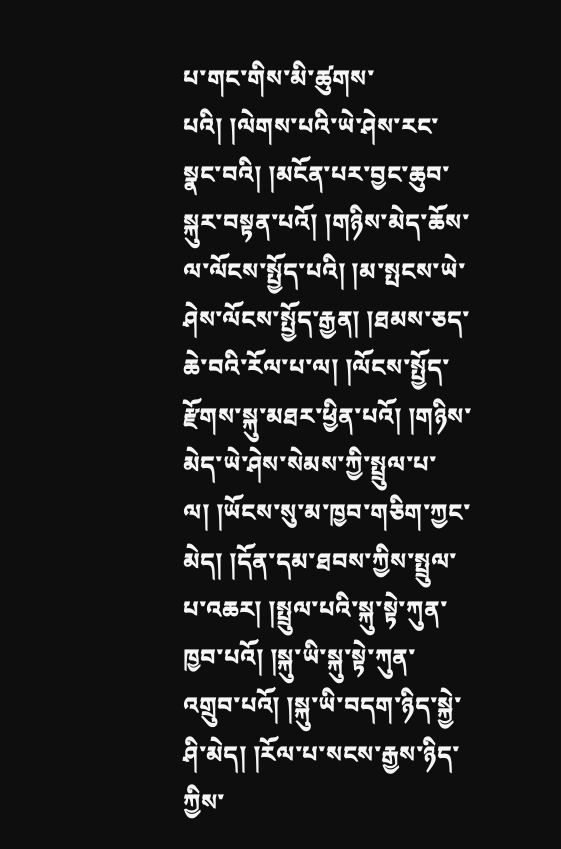པ་གང་གིས་མི་ཚུགས་པའི། །ལེགས་པའི་ཡེ་ཤེས་རང་སྣང་བའི། །མངོན་པར་བྱང་ཆུབ་སྐུར་བསྟན་པའོ། །གཉིས་མེད་ཆོས་ལ་ལོངས་སྤྱོད་པའི། །མ་སྤངས་ཡེ་ཤེས་ལོངས་སྤྱོད་རྒྱན། །ཐམས་ཅད་ཆེ་བའི་རོལ་པ་ལ། །ལོངས་སྤྱོད་རྫོགས་སྐུ་མཐར་ཕྱིན་པའོ། །གཉིས་མེད་ཡེ་ཤེས་སེམས་ཀྱི་སྤྲུལ་པ་ལ། །ཡོངས་སུ་མ་ཁྱབ་གཅིག་ཀྱང་མེད། །དོན་དམ་ཐབས་ཀྱིས་སྤྲུལ་པ་འཆར། །སྤྲུལ་པའི་སྐུ་སྟེ་ཀུན་ཁྱབ་པའོ། །སྐུ་ཡི་སྐུ་སྟེ་ཀུན་འགྲུབ་པའོ། །སྐུ་ཡི་བདག་ཉིད་སྐྱེ་ཤི་མེད། །རོལ་པ་སངས་རྒྱས་ཉིད་ཀྱིས་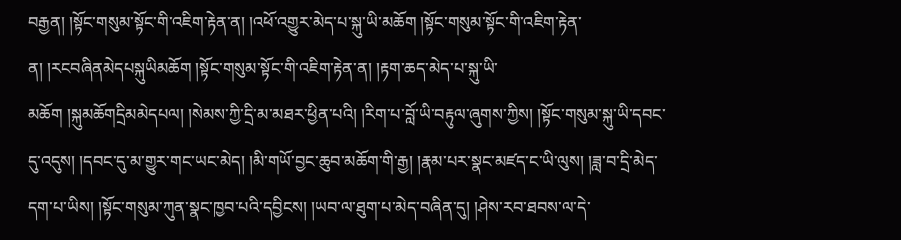བརྒྱན། །སྟོང་གསུམ་སྟོང་གི་འཇིག་རྟེན་ན། །འཕོ་འགྱུར་མེད་པ་སྐུ་ཡི་མཆོག །སྟོང་གསུམ་སྟོང་གི་འཇིག་རྟེན་ན། །རངབཞིནམེདཔསྐུཡིམཆོག །སྟོང་གསུམ་སྟོང་གི་འཇིག་རྟེན་ན། །རྟག་ཆད་མེད་པ་སྐུ་ཡི་མཆོག །སྐུམཆོགདྲིམམེདཔལ། །སེམས་ཀྱི་དྲི་མ་མཐར་ཕྱིན་པའི། །རིག་པ་བློ་ཡི་བརྟུལ་ཞུགས་ཀྱིས། །སྟོང་གསུམ་སྐུ་ཡི་དབང་དུ་འདུས། །དབང་དུ་མ་གྱུར་གང་ཡང་མེད། །མི་གཡོ་བྱང་ཆུབ་མཆོག་གི་རྒྱ། །རྣམ་པར་སྣང་མཛད་ང་ཡི་ལུས། །ཟླ་བ་དྲི་མེད་དག་པ་ཡིས། །སྟོང་གསུམ་ཀུན་སྣང་ཁྱབ་པའི་དབྱིངས། །ཡབ་ལ་ཐུག་པ་མེད་བཞིན་དུ། །ཤེས་རབ་ཐབས་ལ་དེ་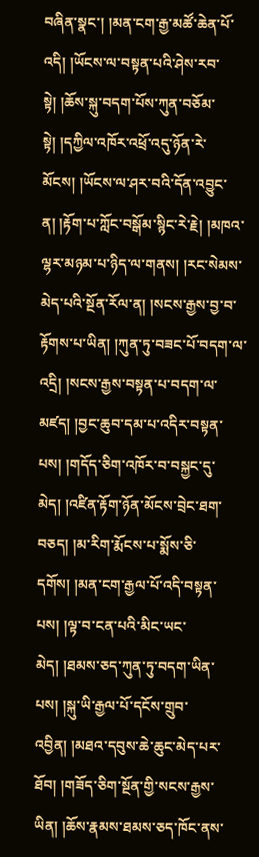བཞིན་སྣང་། །མན་ངག་རྒྱ་མཚོ་ཆེན་པོ་འདི། །ཡོངས་ལ་བསྟན་པའི་ཤེས་རབ་སྟེ། །ཆོས་སྐུ་བདག་པོས་ཀུན་བཅོམ་སྟེ། །དཀྱིལ་འཁོར་འཕྲོ་འདུ་ཉོན་རེ་མོངས། །ཡོངས་ལ་ཤར་བའི་དོན་འབྱུང་ན། །རྟོག་པ་ཀློང་བསྒོམ་སྙིང་རེ་རྗེ། །མཁའ་ལྷར་མཉམ་པ་ཉིད་ལ་གནས། །རང་སེམས་མེད་པའི་སྔོན་རོལ་ན། །སངས་རྒྱས་བྱ་བ་རྟོགས་པ་ཡིན། །ཀུན་ཏུ་བཟང་པོ་བདག་ལ་འདྲི། །སངས་རྒྱས་བསྟན་པ་བདག་ལ་མཛད། །བྱང་ཆུབ་དམ་པ་འདིར་བསྟན་པས། །གདོད་ཅིག་འཁོར་བ་བསྐྱང་དུ་མེད། །འཛིན་རྟོག་ཉོན་མོངས་བྲེང་ཐག་བཅད། །མ་རིག་རྨོངས་པ་སྨོས་ཅི་དགོས། །མན་ངག་རྒྱལ་པོ་འདི་བསྟན་པས། །ལྟ་བ་ངན་པའི་མིང་ཡང་མེད། །ཐམས་ཅད་ཀུན་ཏུ་བདག་ཡིན་པས། །སྐུ་ཡི་རྒྱལ་པོ་དངོས་གྲུབ་འབྱིན། །མཐའ་དབུས་ཆེ་ཆུང་མེད་པར་ཐོབ། །གཟོད་ཅིག་སྔོན་གྱི་སངས་རྒྱས་ཡིན། །ཆོས་རྣམས་ཐམས་ཅད་ཁོང་ནས་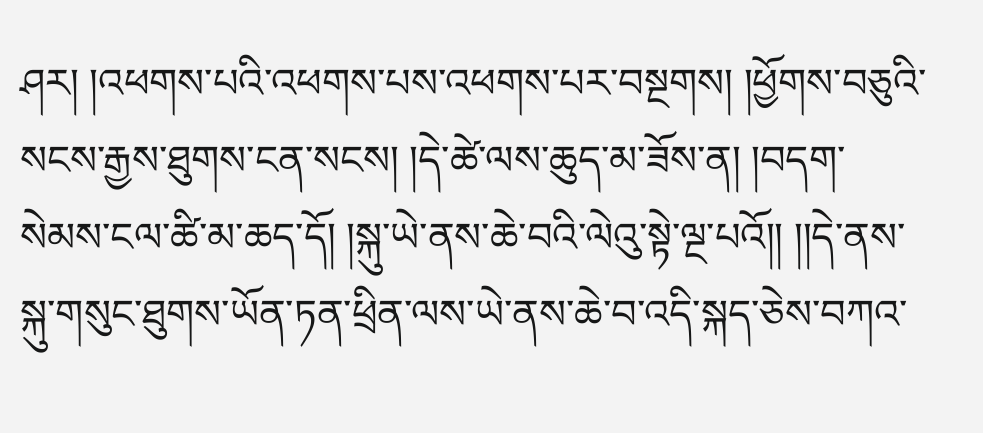ཤར། །འཕགས་པའི་འཕགས་པས་འཕགས་པར་བསྔགས། །ཕྱོགས་བཅུའི་སངས་རྒྱས་ཐུགས་ངན་སངས། །དེ་ཚེ་ལས་ཆུད་མ་ཟོས་ན། །བདག་སེམས་ངལ་ཚི་མ་ཆད་དོ། །སྐུ་ཡེ་ནས་ཆེ་བའི་ལེའུ་སྟེ་ལྔ་པའོ།། །།དེ་ནས་སྐུ་གསུང་ཐུགས་ཡོན་ཏན་ཕྲིན་ལས་ཡེ་ནས་ཆེ་བ་འདི་སྐད་ཅེས་བཀའ་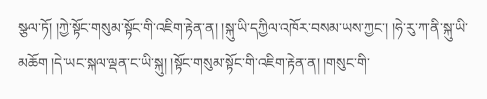སྩལ་ཏོ། །ཀྱེ་སྟོང་གསུམ་སྟོང་གི་འཇིག་རྟེན་ན། །སྐུ་ཡི་དཀྱིལ་འཁོར་བསམ་ཡས་ཀྱང་། །ཧེ་རུ་ཀ་ནི་སྐུ་ཡི་མཆོག །དེ་ཡང་སྐལ་ལྡན་ང་ཡི་སྐུ། །སྟོང་གསུམ་སྟོང་གི་འཇིག་རྟེན་ན། །གསུང་གི་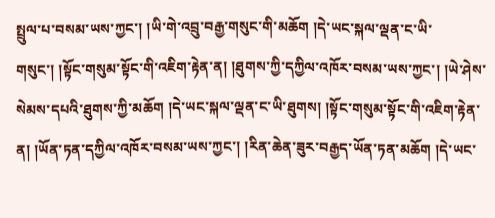སྤྲུལ་པ་བསམ་ཡས་ཀྱང་། །ཡི་གེ་འབྲུ་བརྒྱ་གསུང་གི་མཆོག །དེ་ཡང་སྐལ་ལྡན་ང་ཡི་གསུང་། །སྟོང་གསུམ་སྟོང་གི་འཇིག་རྟེན་ན། །ཐུགས་ཀྱི་དཀྱིལ་འཁོར་བསམ་ཡས་ཀྱང་། །ཡེ་ཤེས་སེམས་དཔའི་ཐུགས་ཀྱི་མཆོག །དེ་ཡང་སྐལ་ལྡན་ང་ཡི་ཐུགས། །སྟོང་གསུམ་སྟོང་གི་འཇིག་རྟེན་ན། །ཡོན་ཏན་དཀྱིལ་འཁོར་བསམ་ཡས་ཀྱང་། །རིན་ཆེན་ཟུར་བརྒྱད་ཡོན་ཏན་མཆོག །དེ་ཡང་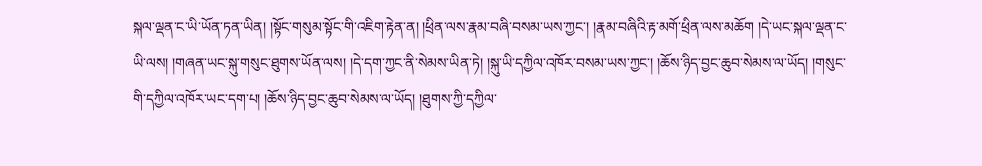སྐལ་ལྡན་ང་ཡི་ཡོན་ཏན་ཡིན། །སྟོང་གསུམ་སྟོང་གི་འཇིག་རྟེན་ན། །ཕྲིན་ལས་རྣམ་བཞི་བསམ་ཡས་ཀྱང་། །རྣམ་བཞིའི་རྟ་མགོ་ཕྲིན་ལས་མཆོག །དེ་ཡང་སྐལ་ལྡན་ང་ཡི་ལས། །གཞན་ཡང་སྐུ་གསུང་ཐུགས་ཡོན་ལས། །དེ་དག་ཀྱང་ནི་སེམས་ཡིན་ཏེ། །སྐུ་ཡི་དཀྱིལ་འཁོར་བསམ་ཡས་ཀྱང་། །ཆོས་ཉིད་བྱང་ཆུབ་སེམས་ལ་ཡོད། །གསུང་གི་དཀྱིལ་འཁོར་ཡང་དག་པ། །ཆོས་ཉིད་བྱང་ཆུབ་སེམས་ལ་ཡོད། །ཐུགས་ཀྱི་དཀྱིལ་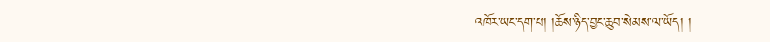འཁོར་ཡང་དག་པ། །ཆོས་ཉིད་བྱང་ཆུབ་སེམས་ལ་ཡོད། །